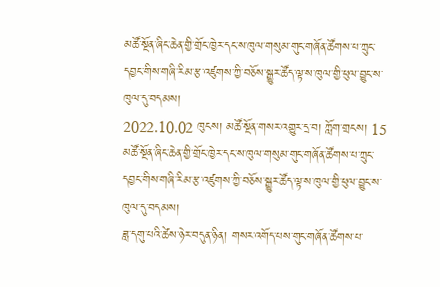མཚོ་སྔོན་ཞིང་ཆེན་གྱི་གྲོང་ཁྱེར་དང་ས་ཁུལ་གསུམ་གུང་གཞོན་ཚོགས་པ་ཀྲུང་དབྱང་གིས་གཞི་རིམ་རྩ་འཛུགས་ཀྱི་བཅོས་སྒྱུར་ཚོད་ལྟ་ས་ཁུལ་གྱི་ཕུལ་བྱུང་ས་ཁུལ་དུ་བདམས།
2022.10.02 ཁུངས། མཚོ་སྔོན་གསར་འགྱུར་དྲ་བ། ཀློག་གྲངས། 15
མཚོ་སྔོན་ཞིང་ཆེན་གྱི་གྲོང་ཁྱེར་དང་ས་ཁུལ་གསུམ་གུང་གཞོན་ཚོགས་པ་ཀྲུང་དབྱང་གིས་གཞི་རིམ་རྩ་འཛུགས་ཀྱི་བཅོས་སྒྱུར་ཚོད་ལྟ་ས་ཁུལ་གྱི་ཕུལ་བྱུང་ས་ཁུལ་དུ་བདམས།
ཟླ་དགུ་པའི་ཚེས་ཉེར་བདུན་ཉིན། གསར་འགོད་པས་གུང་གཞོན་ཚོགས་པ་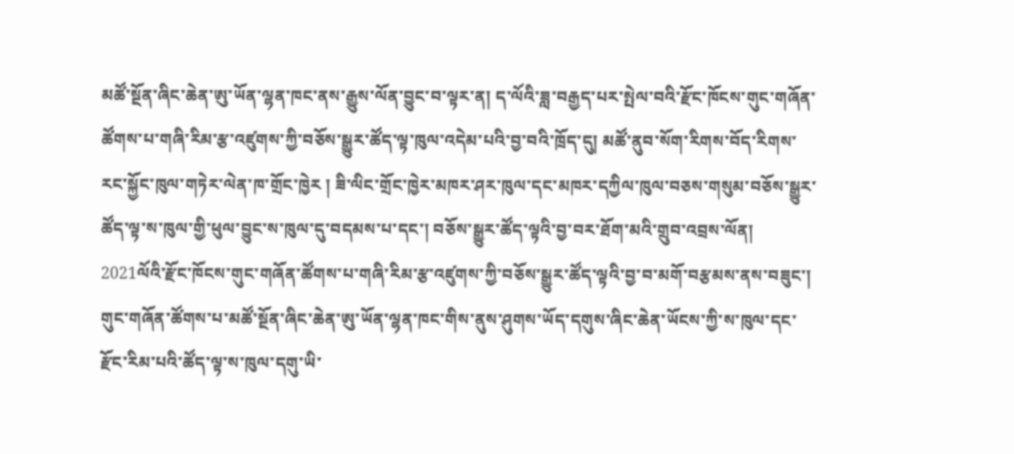མཚོ་སྔོན་ཞིང་ཆེན་ཨུ་ཡོན་ལྷན་ཁང་ནས་རྒྱུས་ལོན་བྱུང་བ་ལྟར་ན། ད་ལོའི་ཟླ་བརྒྱད་པར་སྤེལ་བའི་རྫོང་ཁོངས་གུང་གཞོན་ཚོགས་པ་གཞི་རིམ་རྩ་འཛུགས་ཀྱི་བཅོས་སྒྱུར་ཚོད་ལྟ་ཁུལ་འདེམ་པའི་བྱ་བའི་ཁྲོད་དུ། མཚོ་ནུབ་སོག་རིགས་བོད་རིགས་རང་སྐྱོང་ཁུལ་གཏེར་ལེན་ཁ་གྲོང་ཁྱེར ། ཟི་ལིང་གྲོང་ཁྱེར་མཁར་ཤར་ཁུལ་དང་མཁར་དཀྱིལ་ཁུལ་བཅས་གསུམ་བཅོས་སྒྱུར་ཚོད་ལྟ་ས་ཁུལ་གྱི་ཕུལ་བྱུང་ས་ཁུལ་དུ་བདམས་པ་དང་། བཅོས་སྒྱུར་ཚོད་ལྟའི་བྱ་བར་ཐོག་མའི་གྲུབ་འབྲས་ལོན།
2021ལོའི་རྫོང་ཁོངས་གུང་གཞོན་ཚོགས་པ་གཞི་རིམ་རྩ་འཛུགས་ཀྱི་བཅོས་སྒྱུར་ཚོད་ལྟའི་བྱ་བ་མགོ་བརྩམས་ནས་བཟུང་། གུང་གཞོན་ཚོགས་པ་མཚོ་སྔོན་ཞིང་ཆེན་ཨུ་ཡོན་ལྷན་ཁང་གིས་ནུས་ཤུགས་ཡོད་དགུས་ཞིང་ཆེན་ཡོངས་ཀྱི་ས་ཁུལ་དང་རྫོང་རིམ་པའི་ཚོད་ལྟ་ས་ཁུལ་དགུ་ཡི་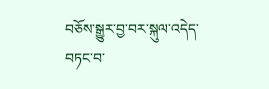བཅོས་སྒྱུར་བྱ་བར་སྐུལ་འདེད་བཏང་བ་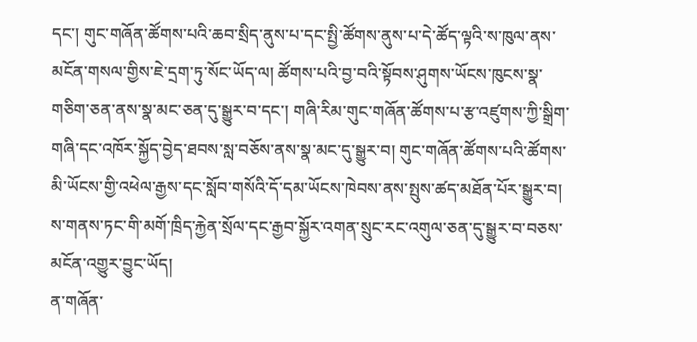དང་། གུང་གཞོན་ཚོགས་པའི་ཆབ་སྲིད་ནུས་པ་དང་སྤྱི་ཚོགས་ནུས་པ་དེ་ཚོད་ལྟའི་ས་ཁུལ་ནས་མངོན་གསལ་གྱིས་ཇེ་དྲག་ཏུ་སོང་ཡོད་ལ། ཚོགས་པའི་བྱ་བའི་སྟོབས་ཤུགས་ཡོངས་ཁུངས་སྣ་གཅིག་ཅན་ནས་སྣ་མང་ཅན་དུ་སྒྱུར་བ་དང་། གཞི་རིམ་གུང་གཞོན་ཚོགས་པ་རྩ་འཛུགས་ཀྱི་སྒྲིག་གཞི་དང་འཁོར་སྐྱོད་བྱེད་ཐབས་སླ་བཅོས་ནས་སྣ་མང་དུ་སྒྱུར་བ། གུང་གཞོན་ཚོགས་པའི་ཚོགས་མི་ཡོངས་གྱི་འཕེལ་རྒྱས་དང་སློབ་གསོའི་དོ་དམ་ཡོངས་ཁེབས་ནས་སྤུས་ཚད་མཐོན་པོར་སྒྱུར་བ། ས་གནས་ཏང་གི་མགོ་ཁྲིད་རྐྱེན་སྲོལ་དང་རྒྱབ་སྐྱོར་འགན་སྲུང་རང་འགུལ་ཅན་དུ་སྒྱུར་བ་བཅས་མངོན་འགྱུར་བྱུང་ཡོད།
ན་གཞོན་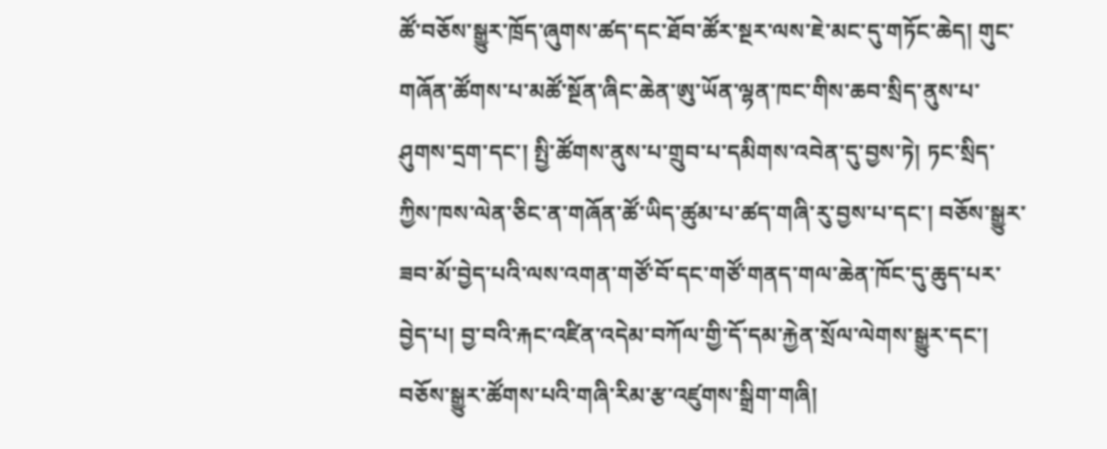ཚོ་བཅོས་སྒྱུར་ཁྲོད་ཞུགས་ཚད་དང་ཐོབ་ཚོར་སྔར་ལས་ཇེ་མང་དུ་གཏོང་ཆེད། གུང་གཞོན་ཚོགས་པ་མཚོ་སྔོན་ཞིང་ཆེན་ཨུ་ཡོན་ལྷན་ཁང་གིས་ཆབ་སྲིད་ནུས་པ་ཤུགས་དྲག་དང་། སྤྱི་ཚོགས་ནུས་པ་གྲུབ་པ་དམིགས་འབེན་དུ་བྱས་ཏེ། ཏང་སྲིད་ཀྱིས་ཁས་ལེན་ཅིང་ན་གཞོན་ཚོ་ཡིད་ཚུམ་པ་ཚད་གཞི་རུ་བྱས་པ་དང་། བཅོས་སྒྱུར་ཟབ་མོ་བྱེད་པའི་ལས་འགན་གཙོ་བོ་དང་གཙོ་གནད་གལ་ཆེན་ཁོང་དུ་ཆུད་པར་བྱེད་པ། བྱ་བའི་རྐང་འཛིན་འདེམ་བཀོལ་གྱི་དོ་དམ་རྐྱེན་སྲོལ་ལེགས་སྒྱུར་དང་། བཅོས་སྒྱུར་ཚོགས་པའི་གཞི་རིམ་རྩ་འཛུགས་སྒྲིག་གཞི།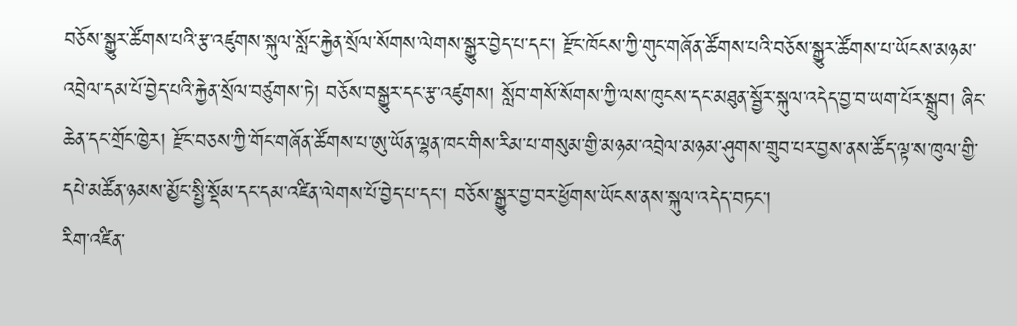བཅོས་སྒྱུར་ཚོགས་པའི་རྩ་འཛུགས་སྐུལ་སློང་རྐྱེན་སྲོལ་སོགས་ལེགས་སྒྱུར་བྱེད་པ་དང་། རྫོང་ཁོངས་ཀྱི་གུང་གཞོན་ཚོགས་པའི་བཅོས་སྒྱུར་ཚོགས་པ་ཡོངས་མཉམ་འབྲེལ་དམ་པོ་བྱེད་པའི་རྐྱེན་སྲོལ་བཙུགས་ཏེ། བཅོས་བསྒྱུར་དང་རྩ་འཛུགས། སློབ་གསོ་སོགས་ཀྱི་ལས་ཁུངས་དང་མཐུན་སྦྱོར་སྐུལ་འདེད་བྱ་བ་ཡག་པོར་སྒྲུབ། ཞིང་ཆེན་དང་གྲོང་ཁྱེར། རྫོང་བཅས་ཀྱི་གོང་གཞོན་ཚོགས་པ་ཨུ་ཡོན་ལྷན་ཁང་གིས་རིམ་པ་གསུམ་གྱི་མཉམ་འབྲེལ་མཉམ་ཤུགས་གྲུབ་པར་བྱས་ནས་ཚོད་ལྟ་ས་ཁུལ་གྱི་དཔེ་མཚོན་ཉམས་མྱོང་སྤྱི་སྡོམ་དང་དམ་འཛིན་ལེགས་པོ་བྱེད་པ་དང་། བཅོས་སྒྱུར་བྱ་བར་ཕྱོགས་ཡོངས་ནས་སྐུལ་འདེད་བཏང་།
རིག་འཛིན་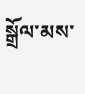སྒྲོལ་མས་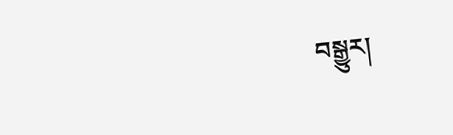བསྒྱུར།